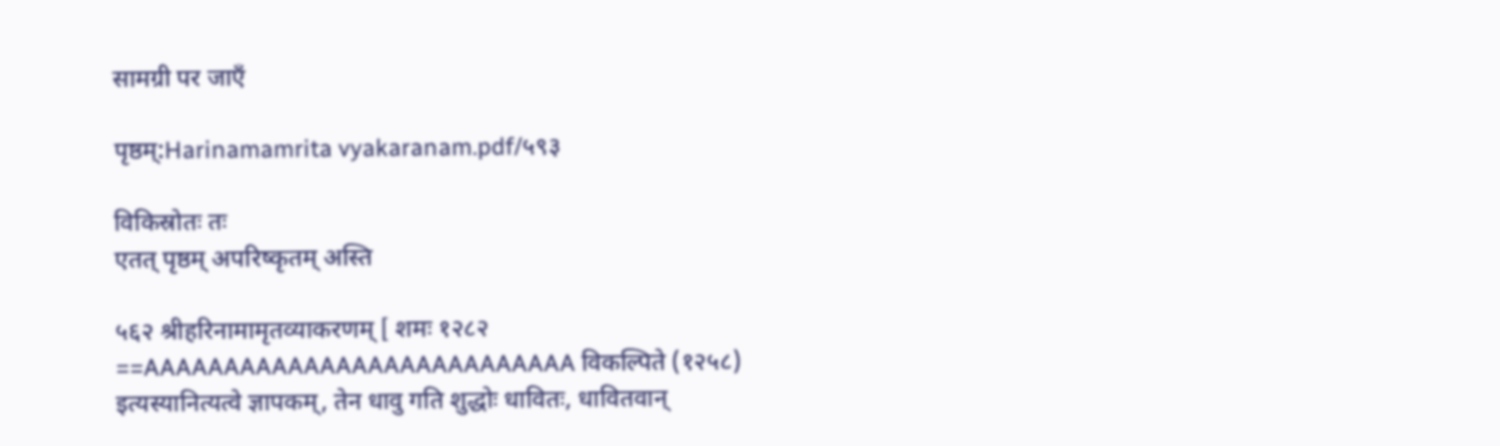सामग्री पर जाएँ

पृष्ठम्:Harinamamrita vyakaranam.pdf/५९३

विकिस्रोतः तः
एतत् पृष्ठम् अपरिष्कृतम् अस्ति

५६२ श्रीहरिनामामृतव्याकरणम् [ शमः १२८२ ==AAAAAAAAAAAAAAAAAAAAAAAAAAA विकल्पिते (१२५८) इत्यस्यानित्यत्वे ज्ञापकम्, तेन धावु गति शुद्धोः धावितः, धावितवान्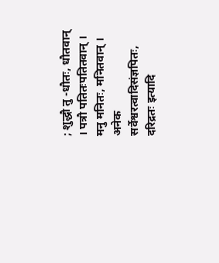; शुद्धौ तु -धौतः, धौतवान् । पत्रौ पतितःपतितवान् । मनु मनितः, मनितवान् । अनेक सर्वेश्वरत्वादिसंज्ञपितः, दरिद्रतः इत्यादि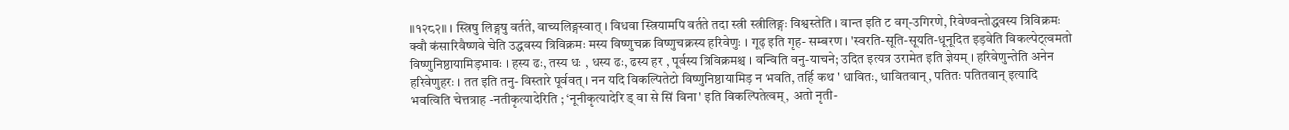॥१२८२॥ । स्त्रिषु लिङ्गषु वर्तते, वाच्यलिङ्गस्वात् । विधवा स्त्रियामपि वर्तते तदा स्त्री स्त्रीलिङ्गः विश्वस्तेति । वान्त इति ट वग्-उगिरणे, रिवेण्वन्तोद्धवस्य त्रिविक्रमः क्वौ कंसारिवैष्णवे चेति उद्धवस्य त्रिविक्रमः मस्य विष्णुचक्र विष्णुचक्रस्य हरिवेणुः । गूढ़ इति गृह- सम्बरण । 'स्वरति-सूति-सूयति-धूनूदित इड़वेति विकल्पेट्त्वमतो विष्णुनिष्ठायामिड़भावः । हस्य ढः, तस्य धः , धस्य ढः, ढस्य हर , पूर्वस्य त्रिविक्रमश्च । वन्विति वनु-याचने; उदित इत्यत्र उरामेत इति ज्ञेयम् । हरिवेणुन्तेति अनेन हरिवेणुहरः । तत इति तनु- विस्तारे पूर्ववत् । नन यदि विकल्पितेटो विष्णुनिष्ठायामिड़ न भवति, तर्हि कथ ' धावितः, धावितवान्, पतितः पतितवान् इत्यादि भवत्विति चेत्तत्राह -नतीकृत्यादेरिति ; ‘नूनीकृत्यादेरि ड् वा से सिं विना' इति विकल्पितेत्वम्, अतो नृती-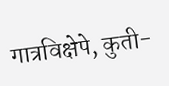गात्रविक्षेपे, कुती-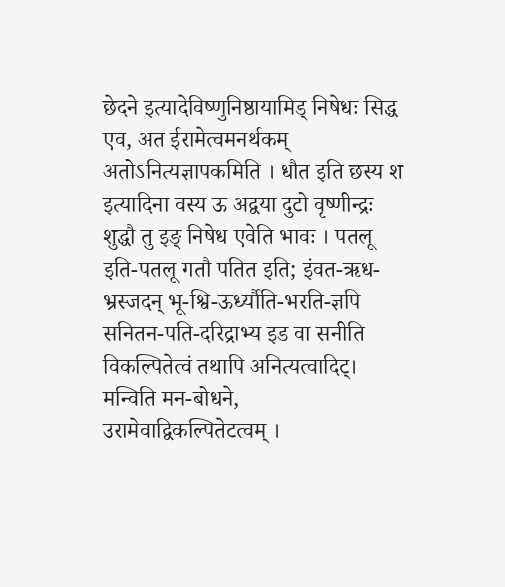छेदने इत्यादेविष्णुनिष्ठायामिड् निषेधः सिद्ध एव, अत ईरामेत्वमनर्थकम् अतोऽनित्यज्ञापकमिति । धौत इति छस्य श इत्यादिना वस्य ऊ अद्वया दुटो वृष्णीन्द्रः शुद्धौ तु इङ् निषेध एवेति भावः । पतलू इति-पतलू गतौ पतित इति; इंवत-ऋध-भ्रस्जदन् भू-श्वि-ऊर्ध्यौति-भरति-ज्ञपि सनितन-पति-दरिद्राभ्य इड वा सनीति विकल्पितेत्वं तथापि अनित्यत्वादिट्। मन्विति मन-बोधने, उरामेवाद्विकल्पितेटत्वम् ।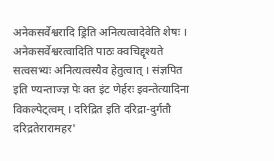अनेकसर्वेश्वरादि ड्रिति अनित्यत्वादेवेति शेषः । अनेकसर्वेश्वरत्वादिति पाठः क्वचिद्दृश्यते सत्वसभ्यः अनित्यत्वस्यैव हेतुत्वात् । संज्ञपित इति ण्यन्ताज्ज्ञ पेः क्त इंट णेर्हरः इवन्तेत्यादिना विकल्पेट्त्वम् । दरिद्रित इति दरिद्रा-दुर्गतौ दरिद्रतेरारामहर'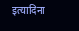इत्यादिना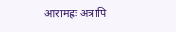आरामह्रः अत्रापि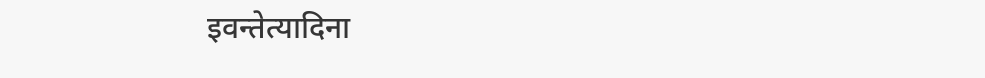इवन्तेत्यादिना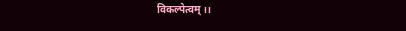विकल्पेत्वम् ।।